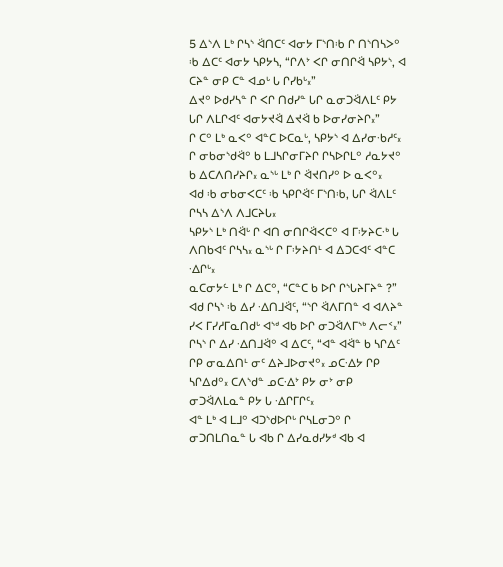5 ᐃᔅᐱ ᒪᒃ ᒋᓴᔅ ᐛᑎᑕᑦ ᐊᓂᔭ ᒥᔅᑎᒂ ᒋ ᑎᔅᑎᓴᐳᐤ ᒂ ᐃᑕᑦ ᐊᓂᔭ ᓴᑭᔭᓴ, “ᒋᐱᔾ ᐸᒋ ᓂᑎᒋᐛ ᓴᑭᔭᔅ, ᐊ ᑕᔨᓐ ᓂᑭ ᑕᓐ ᐊᓄᒡ ᒐ ᒋᓯᑲᒡ᙮”
ᐃᔪᐤ ᐅᑯᓯᓴᓐ ᒋ ᐸᒋ ᑎᑯᓯᓐ ᒐᒋ ᓇᓂᑐᐛᐱᒪᑦ ᑭᔭ ᒐᒋ ᐱᒪᒋᐊᑦ ᐊᓂᔭᔪᐛ ᐃᔪᐛ ᑲ ᐅᓂᓯᓂᔨᒋ᙮”
ᒋ ᑕᐤ ᒪᒃ ᓇᐸᐤ ᐊᓐᑕ ᐅᑕᓇᒡ, ᓴᑭᔭᔅ ᐊ ᐃᓯᓂᐧᑲᓱᑦ᙮ ᒋ ᓂᑲᓂᔅᑯᐛᐤ ᑲ ᒪᒧᓴᒋᓂᒥᔨᒋ ᒋᓴᐅᒋᒪᐤ ᓱᓇᔭᔪᐤ ᑲ ᐃᑕᐱᑎᓯᔨᒋ᙮ ᓇᔅᒡ ᒪᒃ ᒋ ᐛᔪᑎᓯᐤ ᐅ ᓇᐸᐤ᙮
ᐊᑯ ᒂ ᓂᑲᓂᐸᑕᑦ ᒂ ᓴᑭᒋᐛᑦ ᒥᔅᑎᒂ, ᒐᒋ ᐛᐱᒪᑦ ᒋᓴᓴ ᐃᔅᐱ ᐱᒧᑕᔨᒐ᙮
ᓴᑭᔭᔅ ᒪᒃ ᑎᐛᒡ ᒋ ᐊᑎ ᓂᑎᒋᐛᐸᑕᐤ ᐊ ᒥᔽᔨᑕᐧᒃ ᒐ ᐱᑎᑲᐊᑦ ᒋᓴᓴ᙮ ᓇᔅᒡ ᒋ ᒥᔽᔨᑎᒻ ᐊ ᐃᑐᑕᐊᑦ ᐊᓐᑕ ᐎᒋᒡ᙮
ᓇᑕᓂᔭᓪ ᒪᒃ ᒋ ᐃᑕᐤ, “ᑕᓐᑕ ᑲ ᐅᒋ ᒋᔅᒐᔨᒥᔨᓐ ?” ᐊᑯ ᒋᓴᔅ ᒂ ᐃᓯ ᐎᑎᒧᐛᑦ, “ᔅᒋ ᐛᐱᒥᑎᓐ ᐊ ᐊᐱᔨᓐ ᓯᐸ ᒥᓯᓱᒥᓇᑎᑯᒡ ᐊᔅᒄ ᐊᑲ ᐅᒋ ᓂᑐᐛᐱᒥᔅᒃ ᐱᓕᑉ᙮”
ᒋᓴᔅ ᒋ ᐃᓯ ᐎᑎᒧᐛᐤ ᐊ ᐃᑕᑦ, “ᐊᓐ ᐊᐛᓐ ᑲ ᓴᒋᐃᑦ ᒋᑭ ᓂᓇᐃᑎᒻ ᓂᑦ ᐃᔨᒧᐅᓂᔪᐤ᙮ ᓄᑕᐎᔭ ᒋᑭ ᓴᒋᐃᑯᐤ᙮ ᑕᐱᔅᑯᓐ ᓄᑕᐎᔾ ᑭᔭ ᓂᔾ ᓂᑭ ᓂᑐᐛᐱᒪᓇᓐ ᑭᔭ ᒐ ᐎᒋᒥᒋᑦ᙮
ᐊᓐ ᒪᒃ ᐊ ᒪᒧᐤ ᐊᑐᔅᑯᐅᒋᒡ ᒋᓴᒪᓂᑐᐤ ᒋ ᓂᑐᑎᒪᑎᓇᓐ ᒐ ᐊᑲ ᒋ ᐃᓯᓇᑯᓯᔭᒄ ᐊᑲ ᐊ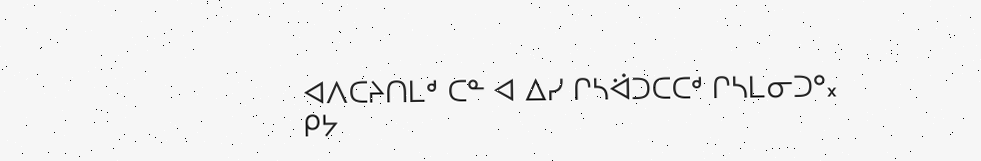ᐊᐱᑕᔨᑎᒪᒄ ᑕᓐ ᐊ ᐃᓯ ᒋᓴᐛᑐᑕᑕᒄ ᒋᓴᒪᓂᑐᐤ᙮
ᑭᔭ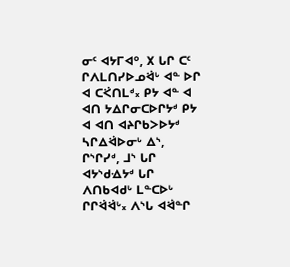ᓂᑦ ᐊᔭᒥᐊᐤ, ᙭ ᒐᒋ ᑕᑦ ᒋᐱᒪᑎᓯᐅᓄᐛᒡ ᐊᓐ ᐅᒋ ᐊ ᑕᑈᑎᒪᒄ᙮ ᑭᔭ ᐊᓐ ᐊ ᐊᑎ ᔭᐃᒋᓂᑕᐅᒋᔭᒄ ᑭᔭ ᐊ ᐊᑎ ᐊᔨᒋᑲᐳᐅᔭᒄ ᓴᒋᐃᐛᐅᓂᒡ ᐃᔅ,
ᒋᔅᒋᓯᒄ, ᒧᔅ ᒐᒋ ᐊᔭᔅᑯᐎᔭᒄ ᒐᒋ ᐱᑎᑲᐊᑯᒡ ᒪᓐᑕᐅᒡ ᒋᒋᐛᐛᒡ᙮ ᐱᔅᒐ ᐊᐛᓐᒋ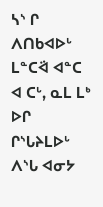ᓴᔅ ᒋ ᐱᑎᑲᐊᐅᒡ ᒪᓐᑕᐛ ᐊᓐᑕ ᐊ ᑕᒡ, ᓇᒪ ᒪᒃ ᐅᒋ ᒋᔅᒐᔨᒪᐅᒡ ᐱᔅᒐ ᐊᓂᔭ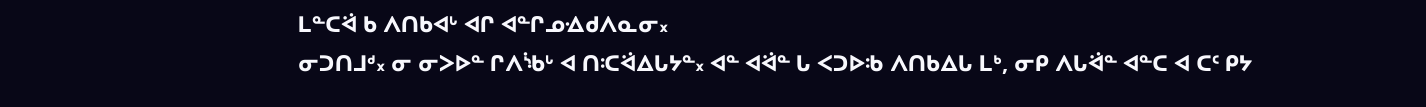ᒪᓐᑕᐛ ᑲ ᐱᑎᑲᐊᒡ ᐊᒋ ᐊᓐᒋᓄᐎᑯᐱᓇᓂ᙮
ᓂᑐᑎᒧᒄ᙮ ᓂ ᓂᐳᐅᓐ ᒋᐱᔎᒡ ᐊ ᑎᑥᐛᐃᒐᔭᓐ᙮ ᐊᓐ ᐊᐛᓐ ᒐ ᐸᑐᐅᒂ ᐱᑎᑲᐃᒐ ᒪᒃ, ᓂᑭ ᐱᒐᐛᓐ ᐊᓐᑕ ᐊ ᑕᑦ ᑭᔭ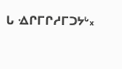ᒐ ᐎᒋᒥᒋᓱᒥᑐᔭᒡ᙮